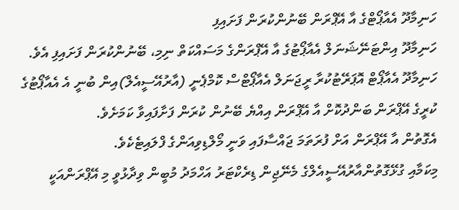ހަނިމާދޫ އެއާޕޯޓްގެ އާ އޭޕްރަން ބޭނުންކުރަން ފަށައިފި
ހަނިމާދޫ އިންޓަނޭޝަނަލް އެއާޕޯޓުގެ އާ އޭޕްރަންގެ މަސައްކަތް ނިމި، ބޭނުންކުރަން ފަށައިފި އެވެ.
ހަނިމާދޫ އެއާޕޯޓް އޮޕަރޭޓުކުރާ ރީޖަނަލް އެއާޕޯޓްސް ކޮމްޕެނީ (އާރުއޭސީއެލް)އިން ބުނީ އެ އެއާޕޯޓުގެ ކުރީގެ އޭޕްރަން ބަންދުކޮށް އާ އޭޕްރަން އިއްޔެ ބޭނުން ކުރަން ފަށާފައިވާ ކަމަށެވެ.
އެގޮތުން އާ އޭޕްރަން އަށް ފުރަތަމަ ޖައްސާފައި ވަނީ މޯލްޑިވިއަންގެ ފްލައިޓެކެވެ.
މިކަމާއި ގުޅޭގޮތުންއާރުއޭސީއެލްގެ މެނޭޖިން ޑިރެކްޓަރު އަހްމަދު މުބީން ވިދާޅުވީ މި އޭޕްރަންއަކީ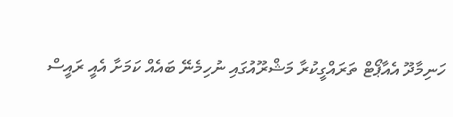ހަނިމާދޫ އެއާޕޯޓް ތަރައްގީކުރާ މަޝްރޫއުގައި ނުހިމެނޭ ބައެއް ކަމަށާ އެއީ ރައީސް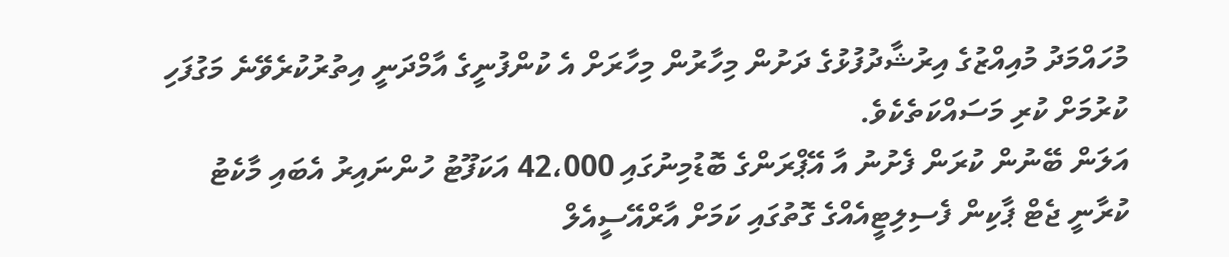މުހައްމަދު މުއިއްޒުގެ އިރުޝާދުފުޅުގެ ދަށުން މިހާރުން މިހާރަށް އެ ކުންފުނީގެ އާމްދަނީ އިތުރުކުރެވޭނެ މަގުފަހި ކުރުމަށް ކުރި މަސައްކަތެކެވެ.
އަލަން ބޭނުން ކުރަން ފެށުނު އާ އޭޕްރަންގެ ބޮޑުމިނުގައި 42،000 އަކަފޫޓު ހުންނައިރު އެބައި މާކެޓު ކުރާނީ ޖެޓް ޕާކިން ފެސިލިޓީއެއްގެ ގޮތުގައި ކަމަށް އާރްއޭސީއެލް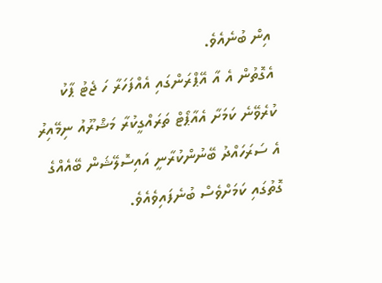އިން ބުނެއެވެ.
އެގޮތުން އެ އާ އޭޕްރަންގައި އެއްފަހަރާ ހަ ޖެޓު ޕާކު ކުރެވޭނެ ކަމަށާ އެއާޕޯޓް ތަރައްގީކުރާ މަޝްރޫއު ނިމޭއިރު އެ ސަރަހައްދު ބޭނުންކުރާނީ އައިސޮލޭޝަން ބޭއެއްގެ ގޮތުގައި ކަމަށްވެސް ބުނެފައިވެއެވެ.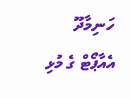ހަނިމާދޫ އެއާޕޯޓް ގެ މުޅި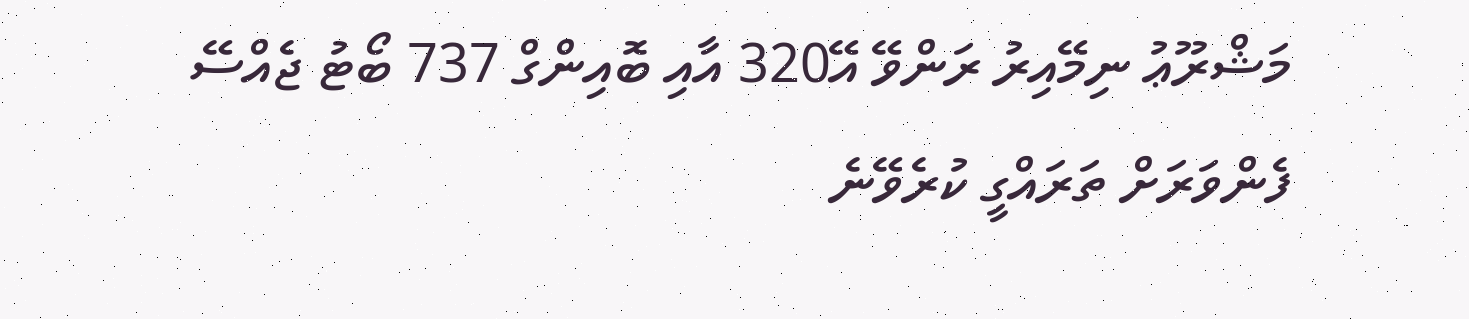މަޝްރޫޢު ނިމޭއިރު ރަންވޭ އޭ320 އާއި ބޮއިންގް 737 ބޯޓު ޖެއްސޭ ފެންވަރަށް ތަރައްގީ ކުރެވޭނެ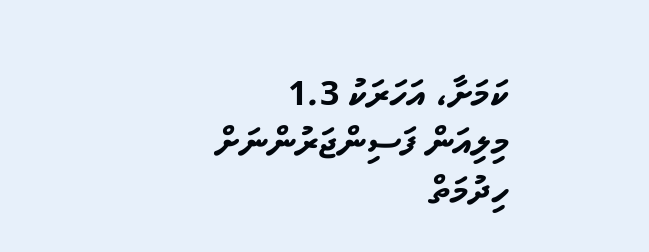ކަމަށާ، އަހަރަކު 1.3 މިލިއަން ފަސިންޖަރުންނަށް ހިދުމަތް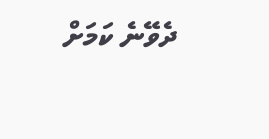ދެވޭނެ ކަމަށް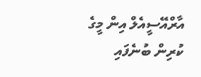އާރްއޭސީއެލް އިން މީގެ ކުރިން ބުނެފައި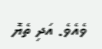ވެއެވެ. އަދި ތެޔޮ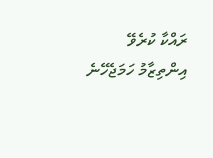ރައްކާ ކުރެވޭ އިންތިޒާމު ހަމަޖެހޭނެ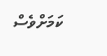ކަމަށްވެސް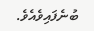ބުނެފައިވެއެވެ.